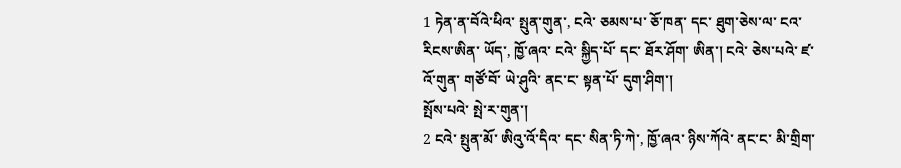1 ཏེན་ན་བོའེ་ཕིའ་ སྤུན་གུན་, ངའེ་ ཅམས་པ་ ཅོ་ཁན་ དང་ ཐུག་ཅེས་ལ་ ངའ་ རིངས་ཨིན་ ཡོད་, ཁྱོ་ཞའ་ ངའེ་ སྐྱིད་པོ་ དང་ ཐོར་ཤོག་ ཨིན་། ངའེ་ ཅེས་པའེ་ ཛ་འོ་གུན་ གཙོ་བོ་ ཡེ་ཤུའི་ ནང་ང་ སྟན་པོ་ དུག་ཤིག་།
སྤོས་པའེ་ སྤེ་ར་གུན་།
2 ངའེ་ སྤུན་མོ་ ཨིའུ་འོ་དིའ་ དང་ སིན་ཏི་ཀེ་, ཁྱོ་ཞའ་ ཉིས་ཀོའེ་ ནང་ང་ མི་གྲིག་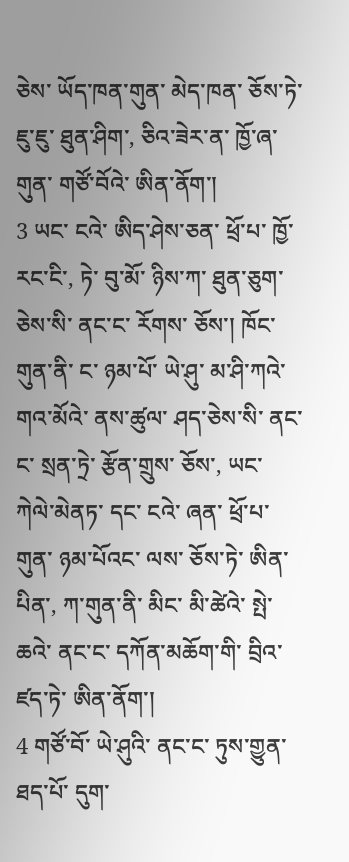ཅེས་ ཡོད་ཁན་གུན་ མེད་ཁན་ ཅོས་ཏེ་ ཇུ་ཇུ་ ཐུན་ཤིག་, ཅིའ་ཟེར་ན་ ཁྱོ་ཞ་གུན་ གཙོ་བོའེ་ ཨིན་ནོག་།
3 ཡང་ ངའེ་ ཨིད་ཤེས་ཅན་ ཕྲོ་པ་ ཁྱོ་རང་ངི་, ཏེ་ བུ་མོ་ ཉིས་ཀ་ ཐུན་ཅུག་ཅེས་སི་ ནང་ང་ རོགས་ ཅོས་། ཁོང་གུན་ནི་ ང་ ཉམ་པོ་ ཡེ་ཤུ་ མ་ཤི་ཀའེ་ གའ་མོའེ་ ནས་ཚུལ་ ཤད་ཅེས་སི་ ནང་ང་ སྲན་ཏྲེ་ རྩོན་གྲུས་ ཅོས་, ཡང་ ཀེལེ་མེནཏ་ དང་ ངའེ་ ཞན་ ཕྲོ་པ་ གུན་ ཉམ་པོའང་ ལས་ ཅོས་ཏེ་ ཨིན་པིན་, ཀ་གུན་ནི་ མིང་ མི་ཚེའེ་ སྤེ་ཆའེ་ ནང་ང་ དཀོན་མཆོག་གི་ བྲིའ་ ཛད་ཏེ་ ཨིན་ནོག་།
4 གཙོ་བོ་ ཡེ་ཤུའི་ ནང་ང་ ཏུས་གྱུན་ ཐད་པོ་ དུག་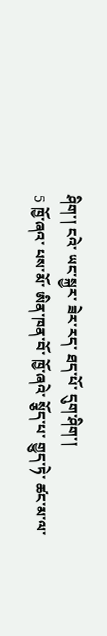ཤིག་། ངའེ་ ཡང་སྐྱར་ ཟེར་རད་ ཐད་པོ་ དུག་ཤིག་།
5 ཁྱོ་ཞའ་ པས་མོ་ ཨིན་ཁན་བོ་ ཁྱོ་ཞའེ་ སྕོད་པ་ གྱུད་ཏེ་ ཚང་མ་ལ་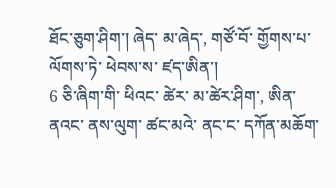ཐོང་ཅུག་ཤིག་། ཞེད་ མ་ཞེད་, གཙོ་བོ་ གྱོགས་པ་ ལོགས་ཏེ་ ཕེབས་ས་ ཛད་ཨིན་།
6 ཅི་ཞིག་གི་ ཕིའང་ ཚེར་ མ་ཚེར་ཤིག་, ཨིན་ནའང་ ནས་ལུག་ ཚང་མའེ་ ནང་ང་ དཀོན་མཆོག་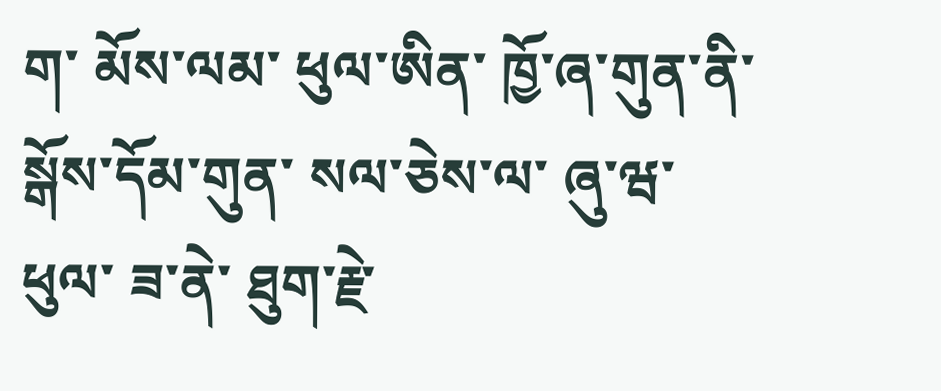ག་ མོས་ལམ་ ཕུལ་ཨིན་ ཁྱོ་ཞ་གུན་ནི་ སྒོས་དོམ་གུན་ སལ་ཅེས་ལ་ ཞུ་ཝ་ ཕུལ་ ཟ་ནེ་ ཐུག་རྗེ་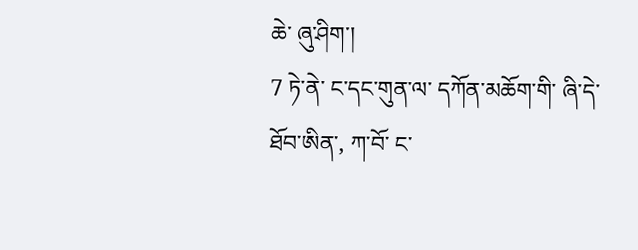ཆེ་ ཞུ་ཤིག་།
7 ཏེ་ནེ་ ང་དང་གུན་ལ་ དཀོན་མཆོག་གི་ ཞི་དེ་ ཐོབ་ཨིན་, ཀ་བོ་ ང་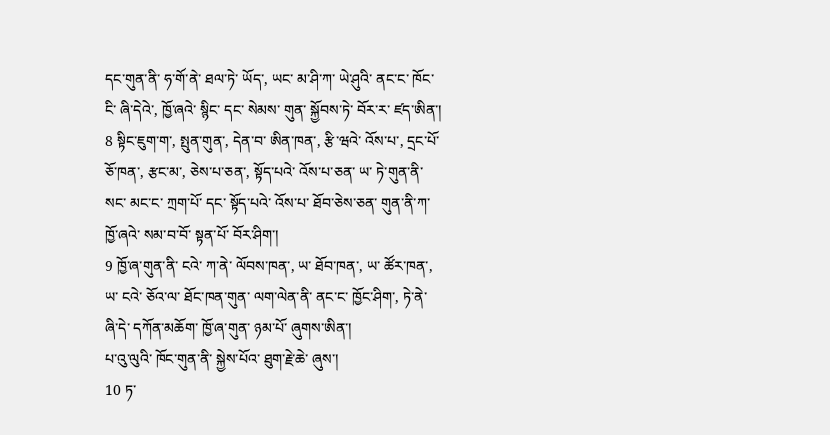དང་གུན་ནི་ ཧ་གོ་ནེ་ ཐལ་ཏེ་ ཡོད་, ཡང་ མ་ཤི་ཀ་ ཡེ་ཤུའི་ ནང་ང་ ཁོང་ངི་ ཞི་དེའེ་, ཁྱོ་ཞའེ་ སྙིང་ དང་ སེམས་ གུན་ སྐྱོབས་ཏེ་ བོར་ར་ ཛད་ཨིན་།
8 སྟིང་ཇུག་ག་, སྤུན་གུན་, དེན་བ་ ཨིན་ཁན་, རྩི་ཝའེ་ འོས་པ་, དྲང་པོ་ ཅོ་ཁན་, རྩང་མ་, ཅེས་པ་ཅན་, སྟོད་པའེ་ འོས་པ་ཅན་ ཡ་ ཏེ་གུན་ནི་ སང་ མང་ང་ ཀྲག་པོ་ དང་ སྟོད་པའེ་ འོས་པ་ ཐོབ་ཅེས་ཅན་ གུན་ནི་ཀ་ ཁྱོ་ཞའེ་ སམ་བ་བོ་ སྟན་པོ་ བོར་ཤིག་།
9 ཁྱོ་ཞ་གུན་ནི་ ངའེ་ ཀ་ནེ་ ལོབས་ཁན་, ཡ་ ཐོབ་ཁན་, ཡ་ ཚོར་ཁན་, ཡ་ ངའེ་ ཅོའ་ལ་ ཐོང་ཁན་གུན་ ལག་ལེན་ནི་ ནང་ང་ ཁྱོང་ཤིག་, ཏེ་ནེ་ ཞི་དེ་ དཀོན་མཆོག་ ཁྱོ་ཞ་གུན་ ཉམ་པོ་ ཞུགས་ཨིན་།
པ་འུ་ལུའི་ ཁོང་གུན་ནི་ སྐྱེས་པོའ་ ཐུག་རྗེ་ཆེ་ ཞུས་།
10 ཏ་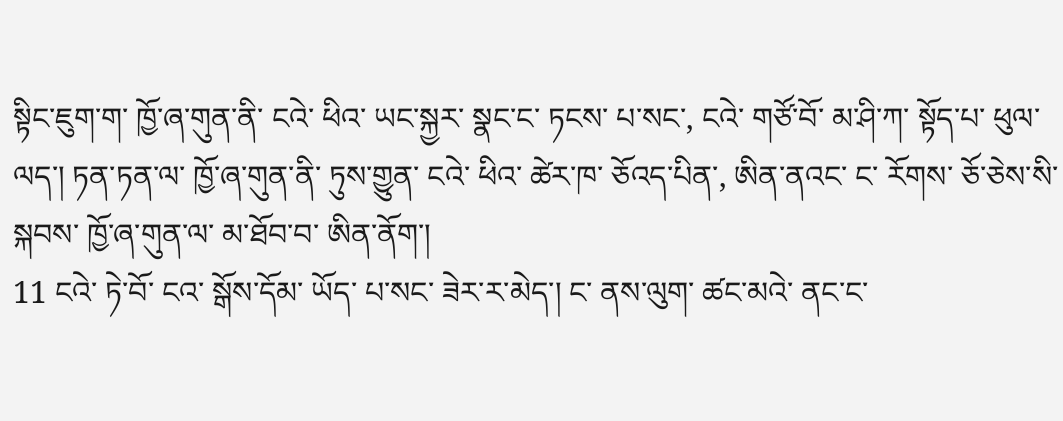སྟིང་ཇུག་ག་ ཁྱོ་ཞ་གུན་ནི་ ངའེ་ ཕིའ་ ཡང་སྐྱར་ སྣང་ང་ ཏངས་ པ་སང་, ངའེ་ གཙོ་བོ་ མ་ཤི་ཀ་ སྟོད་པ་ ཕུལ་ལད་། ཏན་ཏན་ལ་ ཁྱོ་ཞ་གུན་ནི་ ཏུས་གྱུན་ ངའེ་ ཕིའ་ ཚེར་ཁ་ ཅོའད་པིན་, ཨིན་ནའང་ ང་ རོགས་ ཅོ་ཅེས་སི་ སྐབས་ ཁྱོ་ཞ་གུན་ལ་ མ་ཐོབ་བ་ ཨིན་ནོག་།
11 ངའེ་ ཏེ་བོ་ ངའ་ སྒོས་དོམ་ ཡོད་ པ་སང་ ཟེར་ར་མེད་། ང་ ནས་ལུག་ ཚང་མའེ་ ནང་ང་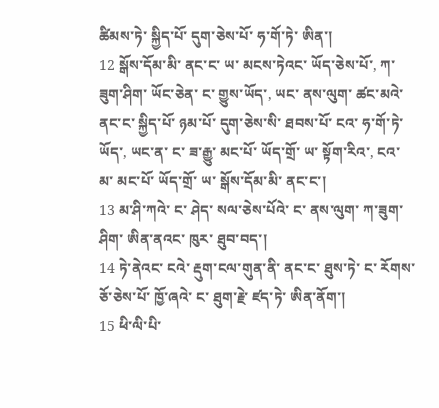ཚིམས་ཏེ་ སྐྱིད་པོ་ དུག་ཅེས་པོ་ ཧ་གོ་ཏེ་ ཨིན་།
12 སྒོས་དོམ་མི་ ནང་ང་ ཡ་ མངས་ཏེའང་ ཡོད་ཅེས་པོ་, ཀ་ཟུག་ཤིག་ ཡོང་ཅེན་ ང་ གྱུས་ཡོད་, ཡང་ ནས་ལུག་ ཚང་མའེ་ ནང་ང་ སྐྱིད་པོ་ ཉམ་པོ་ དུག་ཅེས་སི་ ཐབས་པོ་ ངའ་ ཧ་གོ་ཏེ་ ཡོད་, ཡང་ན་ ང་ ཟ་རྒྱུ་ མང་པོ་ ཡོད་གྲོ་ ཡ་ སྟོག་རིའ་, ངའ་ མ་ མང་པོ་ ཡོད་གྲོ་ ཡ་ སྒོས་དོམ་མི་ ནང་ང་།
13 མ་ཤི་ཀའེ་ ང་ ཤེད་ སལ་ཅེས་པོའེ་ ང་ ནས་ལུག་ ཀ་ཟུག་ཤིག་ ཨིན་ནའང་ ཁུར་ ཐུབ་བད་།
14 ཏེ་ནེའང་ ངའེ་ རྡུག་ངལ་གུན་ནི་ ནང་ང་ ཐུས་ཏེ་ ང་ རོགས་ ཅོ་ཅེས་པོ་ ཁྱོ་ཞའེ་ ང་ ཐུག་རྗེ་ ཛད་ཏེ་ ཨིན་ནོག་།
15 ཕི་ལི་པི་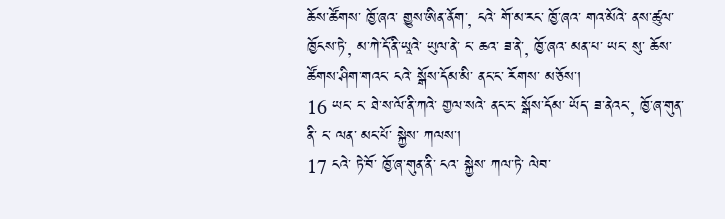ཆོས་ཚོགས་ ཁྱོ་ཞའ་ གྱུས་ཨིན་ནོག་, ངའེ་ གོ་མ་རང་ ཁྱོ་ཞའ་ གའ་མོའེ་ ནས་ཚུལ་ ཁྱོངས་ཏེ་, མ་ཀེ་དོ་ནི་ཡཱའེ་ ཡུལ་ནེ་ ང་ ཆའ་ ཟ་ནེ་, ཁྱོ་ཞའ་ མན་པ་ ཡང་ སུ་ ཆོས་ཚོགས་ཤིག་གའང་ ངའེ་ སྒོས་དོམ་མི་ ནང་ང་ རོགས་ མ་ཅོས་།
16 ཡང་ ང་ ཐེ་ས་ལོ་ནི་ཀའེ་ གྱལ་སའེ་ ནང་ང་ སྒོས་དོམ་ ཡོད་ ཟ་ནེའང་, ཁྱོ་ཞ་གུན་ནི་ ང་ ལན་ མང་པོ་ སྐྱེས་ ཀལས་།
17 ངའེ་ ཏེ་བོ་ ཁྱོ་ཞ་གུན་ནི་ ངའ་ སྐྱེས་ ཀལ་ཏེ་ ལེབ་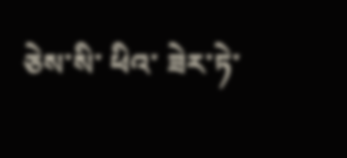ཅེས་སི་ ཕིའ་ ཟེར་ཏེ་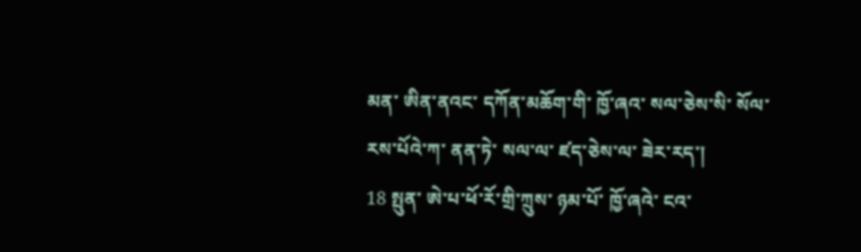མན་ ཨིན་ནའང་ དཀོན་མཆོག་གི་ ཁྱོ་ཞའ་ སལ་ཅེས་སི་ སོལ་རས་པོའེ་ཀ་ ནན་ཏེ་ སལ་ལ་ ཛད་ཅེས་ལ་ ཟེར་རད་།
18 སྤུན་ ཨེ་པ་ཕོ་རོ་གྲི་ཀྲུས་ ཉམ་པོ་ ཁྱོ་ཞའེ་ ངའ་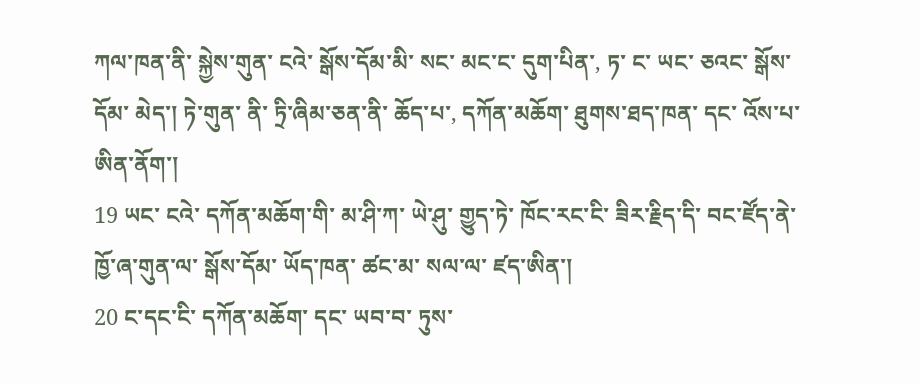ཀལ་ཁན་ནི་ སྐྱེས་གུན་ ངའེ་ སྒོས་དོམ་མི་ སང་ མང་ང་ དུག་པིན་, ཏ་ ང་ ཡང་ ཅའང་ སྒོས་དོམ་ མེད་། ཏེ་གུན་ ནི་ ཏྲི་ཞིམ་ཅན་ནི་ ཆོད་པ་, དཀོན་མཆོག་ ཐུགས་ཐད་ཁན་ དང་ འོས་པ་ ཨིན་ནོག་།
19 ཡང་ ངའེ་ དཀོན་མཆོག་གི་ མ་ཤི་ཀ་ ཡེ་ཤུ་ གྱུད་ཏེ་ ཁོང་རང་ངི་ ཟིར་རྗིད་དི་ བང་ཛོད་ནེ་ ཁྱོ་ཞ་གུན་ལ་ སྒོས་དོམ་ ཡོད་ཁན་ ཚང་མ་ སལ་ལ་ ཛད་ཨིན་།
20 ང་དང་ངི་ དཀོན་མཆོག་ དང་ ཡབ་བ་ ཏུས་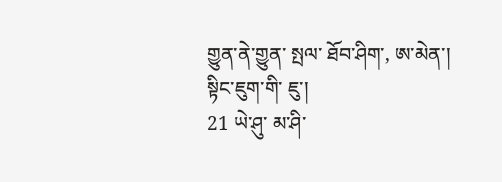གྱུན་ནེ་གྱུན་ སྤལ་ ཐོབ་ཤིག་, ཨ་མེན་།
སྟིང་ཇུག་གི་ ཇུ་།
21 ཡེ་ཤུ་ མ་ཤི་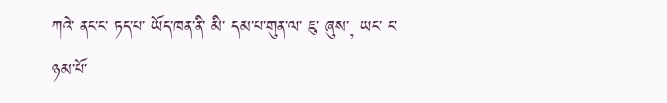ཀའེ་ ནང་ང་ ཏད་པ་ ཡོད་ཁན་ནི་ མི་ དམ་པ་གུན་ལ་ ཇུ་ ཞུས་, ཡང་ ང་ ཉམ་པོ་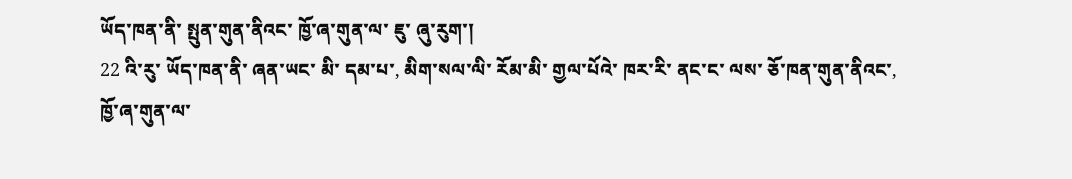ཡོད་ཁན་ནི་ སྤུན་གུན་ནིའང་ ཁྱོ་ཞ་གུན་ལ་ ཇུ་ ཞུ་རུག་།
22 འི་རུ་ ཡོད་ཁན་ནི་ ཞན་ཡང་ མི་ དམ་པ་, མིག་སལ་ལི་ རོམ་མི་ གྱལ་པོའེ་ ཁར་རི་ ནང་ང་ ལས་ ཅོ་ཁན་གུན་ནིའང་, ཁྱོ་ཞ་གུན་ལ་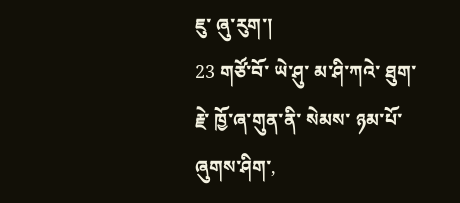ཇུ་ ཞུ་རུག་།
23 གཙོ་བོ་ ཡེ་ཤུ་ མ་ཤི་ཀའེ་ ཐུག་རྗེ་ ཁྱོ་ཞ་གུན་ནི་ སེམས་ ཉམ་པོ་ ཞུགས་ཤིག་,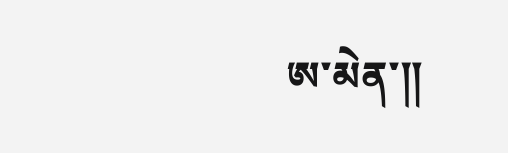ཨ་མེན་༎